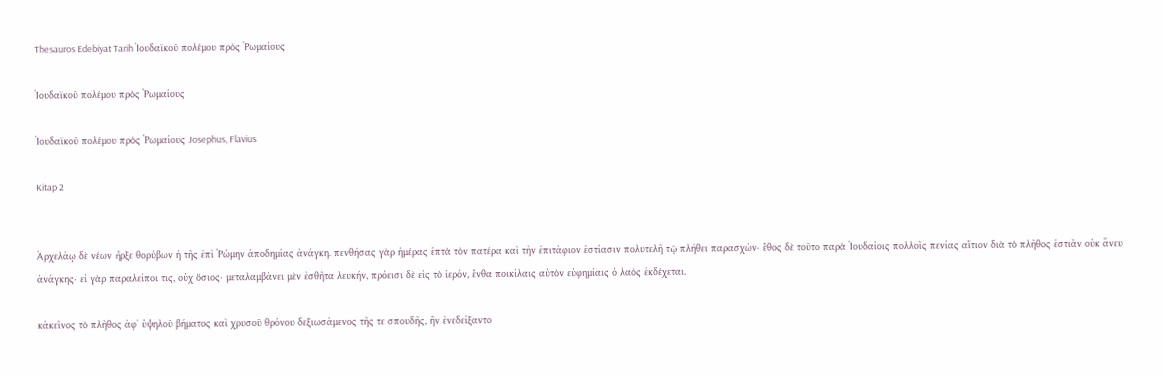Thesauros Edebiyat Tarih Ἰουδαϊκοῦ πολέμου πρὸς Ῥωμαίους

Ἰουδαϊκοῦ πολέμου πρὸς Ῥωμαίους

Ἰουδαϊκοῦ πολέμου πρὸς Ῥωμαίους Josephus, Flavius

Kitap 2


Ἀρχελάῳ δὲ νέων ἦρξε θορύβων ἡ τῆς ἐπὶ Ῥώμην ἀποδημίας ἀνάγκη. πενθήσας γὰρ ἡμέρας ἑπτὰ τὸν πατέρα καὶ τὴν ἐπιτάφιον ἑστίασιν πολυτελῆ τῷ πλήθει παρασχών· ἔθος δὲ τοῦτο παρὰ Ἰουδαίοις πολλοῖς πενίας αἴτιον διὰ τὸ πλῆθος ἑστιᾶν οὐκ ἄνευ ἀνάγκης· εἰ γὰρ παραλείποι τις, οὐχ ὅσιος· μεταλαμβάνει μὲν ἐσθῆτα λευκήν, πρόεισι δὲ εἰς τὸ ἱερόν, ἔνθα ποικίλαις αὐτὸν εὐφημίαις ὁ λαὸς ἐκδέχεται.

κἀκεῖνος τὸ πλῆθος ἀφʼ ὑψηλοῦ βήματος καὶ χρυσοῦ θρόνου δεξιωσάμενος τῆς τε σπουδῆς, ἣν ἐνεδείξαντο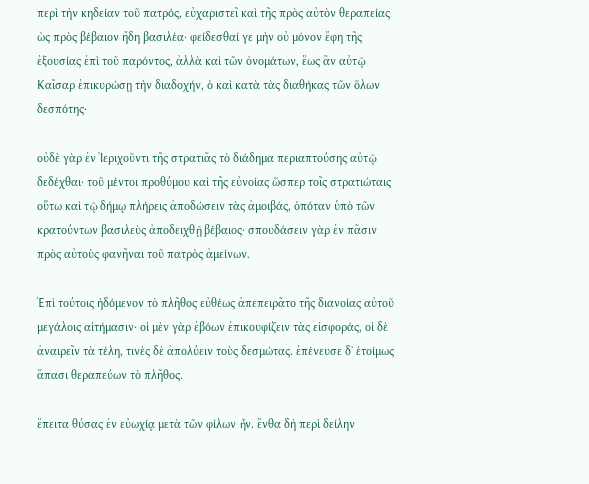περὶ τὴν κηδείαν τοῦ πατρός, εὐχαριστεῖ καὶ τῆς πρὸς αὐτὸν θεραπείας ὡς πρὸς βέβαιον ἤδη βασιλέα· φείδεσθαί γε μὴν οὐ μόνον ἔφη τῆς ἐξουσίας ἐπὶ τοῦ παρόντος, ἀλλὰ καὶ τῶν ὀνομάτων, ἕως ἂν αὐτῷ Καῖσαρ ἐπικυρώσῃ τὴν διαδοχήν, ὁ καὶ κατὰ τὰς διαθήκας τῶν ὅλων δεσπότης·

οὐδὲ γὰρ ἐν Ἱεριχοῦντι τῆς στρατιᾶς τὸ διάδημα περιαπτούσης αὐτῷ δεδέχθαι· τοῦ μέντοι προθύμου καὶ τῆς εὐνοίας ὥσπερ τοῖς στρατιώταις οὕτω καὶ τῷ δήμῳ πλήρεις ἀποδώσειν τὰς ἀμοιβάς, ὁπόταν ὑπὸ τῶν κρατούντων βασιλεὺς ἀποδειχθῇ βέβαιος· σπουδάσειν γὰρ ἐν πᾶσιν πρὸς αὐτοὺς φανῆναι τοῦ πατρὸς ἀμείνων.

Ἐπὶ τούτοις ἡδόμενον τὸ πλῆθος εὐθέως ἀπεπειρᾶτο τῆς διανοίας αὐτοῦ μεγάλοις αἰτήμασιν· οἱ μὲν γὰρ ἐβόων ἐπικουφίζειν τὰς εἰσφοράς, οἱ δὲ ἀναιρεῖν τὰ τέλη, τινὲς δὲ ἀπολύειν τοὺς δεσμώτας. ἐπένευσε δʼ ἑτοίμως ἅπασι θεραπεύων τὸ πλῆθος.

ἔπειτα θύσας ἐν εὐωχίᾳ μετὰ τῶν φίλων ἦν. ἔνθα δὴ περὶ δείλην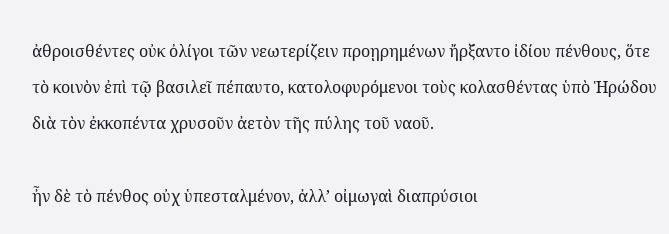ἀθροισθέντες οὐκ ὀλίγοι τῶν νεωτερίζειν προῃρημένων ἤρξαντο ἰδίου πένθους, ὅτε τὸ κοινὸν ἐπὶ τῷ βασιλεῖ πέπαυτο, κατολοφυρόμενοι τοὺς κολασθέντας ὑπὸ Ἡρώδου διὰ τὸν ἐκκοπέντα χρυσοῦν ἀετὸν τῆς πύλης τοῦ ναοῦ.

ἦν δὲ τὸ πένθος οὐχ ὑπεσταλμένον, ἀλλʼ οἰμωγαὶ διαπρύσιοι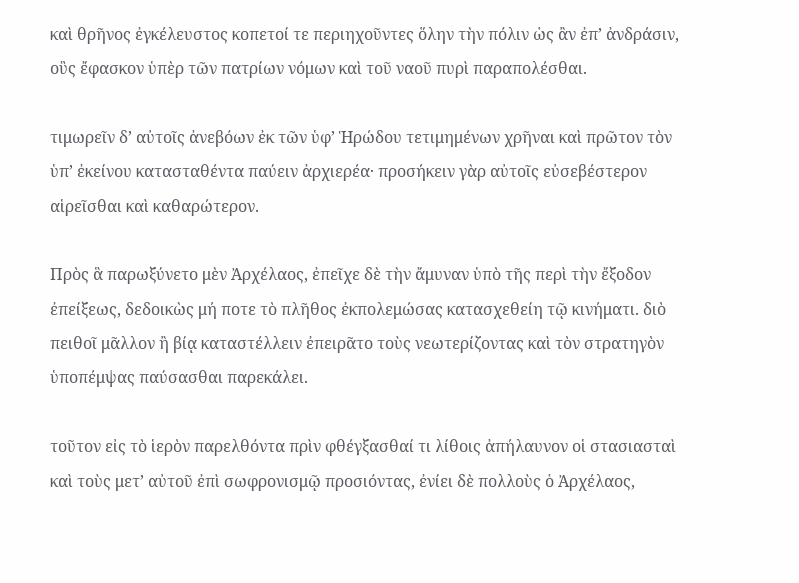καὶ θρῆνος ἐγκέλευστος κοπετοί τε περιηχοῦντες ὅλην τὴν πόλιν ὡς ἂν ἐπʼ ἀνδράσιν, οὓς ἔφασκον ὑπὲρ τῶν πατρίων νόμων καὶ τοῦ ναοῦ πυρὶ παραπολέσθαι.

τιμωρεῖν δʼ αὐτοῖς ἀνεβόων ἐκ τῶν ὑφʼ Ἡρώδου τετιμημένων χρῆναι καὶ πρῶτον τὸν ὑπʼ ἐκείνου κατασταθέντα παύειν ἀρχιερέα· προσήκειν γὰρ αὐτοῖς εὐσεβέστερον αἱρεῖσθαι καὶ καθαρώτερον.

Πρὸς ἃ παρωξύνετο μὲν Ἀρχέλαος, ἐπεῖχε δὲ τὴν ἄμυναν ὑπὸ τῆς περὶ τὴν ἔξοδον ἐπείξεως, δεδοικὼς μή ποτε τὸ πλῆθος ἐκπολεμώσας κατασχεθείη τῷ κινήματι. διὸ πειθοῖ μᾶλλον ἢ βίᾳ καταστέλλειν ἐπειρᾶτο τοὺς νεωτερίζοντας καὶ τὸν στρατηγὸν ὑποπέμψας παύσασθαι παρεκάλει.

τοῦτον εἰς τὸ ἱερὸν παρελθόντα πρὶν φθέγξασθαί τι λίθοις ἀπήλαυνον οἱ στασιασταὶ καὶ τοὺς μετʼ αὐτοῦ ἐπὶ σωφρονισμῷ προσιόντας, ἐνίει δὲ πολλοὺς ὁ Ἀρχέλαος,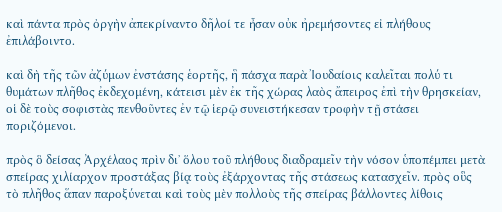καὶ πάντα πρὸς ὀργὴν ἀπεκρίναντο δῆλοί τε ἦσαν οὐκ ἠρεμήσοντες εἰ πλήθους ἐπιλάβοιντο.

καὶ δὴ τῆς τῶν ἀζύμων ἐνστάσης ἑορτῆς, ἣ πάσχα παρὰ Ἰουδαίοις καλεῖται πολύ τι θυμάτων πλῆθος ἐκδεχομένη, κάτεισι μὲν ἐκ τῆς χώρας λαὸς ἄπειρος ἐπὶ τὴν θρησκείαν, οἱ δὲ τοὺς σοφιστὰς πενθοῦντες ἐν τῷ ἱερῷ συνειστήκεσαν τροφὴν τῇ στάσει ποριζόμενοι.

πρὸς ὃ δείσας Ἀρχέλαος πρὶν διʼ ὅλου τοῦ πλήθους διαδραμεῖν τὴν νόσον ὑποπέμπει μετὰ σπείρας χιλίαρχον προστάξας βίᾳ τοὺς ἐξάρχοντας τῆς στάσεως κατασχεῖν. πρὸς οὓς τὸ πλῆθος ἅπαν παροξύνεται καὶ τοὺς μὲν πολλοὺς τῆς σπείρας βάλλοντες λίθοις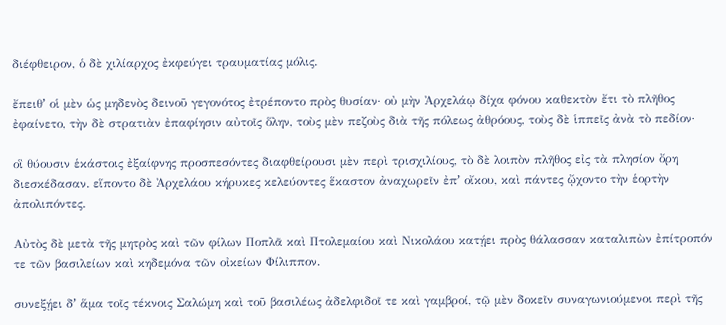διέφθειρον, ὁ δὲ χιλίαρχος ἐκφεύγει τραυματίας μόλις.

ἔπειθʼ οἱ μὲν ὡς μηδενὸς δεινοῦ γεγονότος ἐτρέποντο πρὸς θυσίαν· οὐ μὴν Ἀρχελάῳ δίχα φόνου καθεκτὸν ἔτι τὸ πλῆθος ἐφαίνετο, τὴν δὲ στρατιὰν ἐπαφίησιν αὐτοῖς ὅλην, τοὺς μὲν πεζοὺς διὰ τῆς πόλεως ἀθρόους, τοὺς δὲ ἱππεῖς ἀνὰ τὸ πεδίον·

οἳ θύουσιν ἑκάστοις ἐξαίφνης προσπεσόντες διαφθείρουσι μὲν περὶ τρισχιλίους, τὸ δὲ λοιπὸν πλῆθος εἰς τὰ πλησίον ὄρη διεσκέδασαν. εἵποντο δὲ Ἀρχελάου κήρυκες κελεύοντες ἕκαστον ἀναχωρεῖν ἐπʼ οἴκου, καὶ πάντες ᾤχοντο τὴν ἑορτὴν ἀπολιπόντες.

Αὐτὸς δὲ μετὰ τῆς μητρὸς καὶ τῶν φίλων Ποπλᾶ καὶ Πτολεμαίου καὶ Νικολάου κατῄει πρὸς θάλασσαν καταλιπὼν ἐπίτροπόν τε τῶν βασιλείων καὶ κηδεμόνα τῶν οἰκείων Φίλιππον.

συνεξῄει δʼ ἅμα τοῖς τέκνοις Σαλώμη καὶ τοῦ βασιλέως ἀδελφιδοῖ τε καὶ γαμβροί, τῷ μὲν δοκεῖν συναγωνιούμενοι περὶ τῆς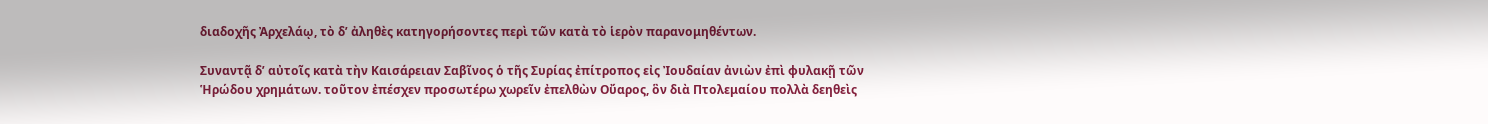διαδοχῆς Ἀρχελάῳ, τὸ δʼ ἀληθὲς κατηγορήσοντες περὶ τῶν κατὰ τὸ ἱερὸν παρανομηθέντων.

Συναντᾷ δʼ αὐτοῖς κατὰ τὴν Καισάρειαν Σαβῖνος ὁ τῆς Συρίας ἐπίτροπος εἰς Ἰουδαίαν ἀνιὼν ἐπὶ φυλακῇ τῶν Ἡρώδου χρημάτων. τοῦτον ἐπέσχεν προσωτέρω χωρεῖν ἐπελθὼν Οὔαρος, ὃν διὰ Πτολεμαίου πολλὰ δεηθεὶς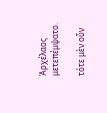Ἀρχέλαος μετεπέμψατο.

τότε μὲν οὖν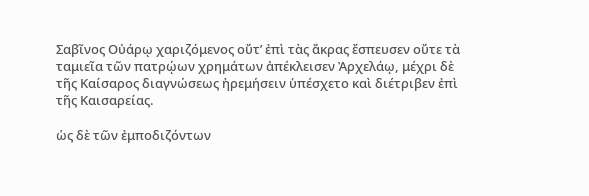Σαβῖνος Οὐάρῳ χαριζόμενος οὔτʼ ἐπὶ τὰς ἄκρας ἔσπευσεν οὔτε τὰ ταμιεῖα τῶν πατρῴων χρημάτων ἀπέκλεισεν Ἀρχελάῳ, μέχρι δὲ τῆς Καίσαρος διαγνώσεως ἠρεμήσειν ὑπέσχετο καὶ διέτριβεν ἐπὶ τῆς Καισαρείας.

ὡς δὲ τῶν ἐμποδιζόντων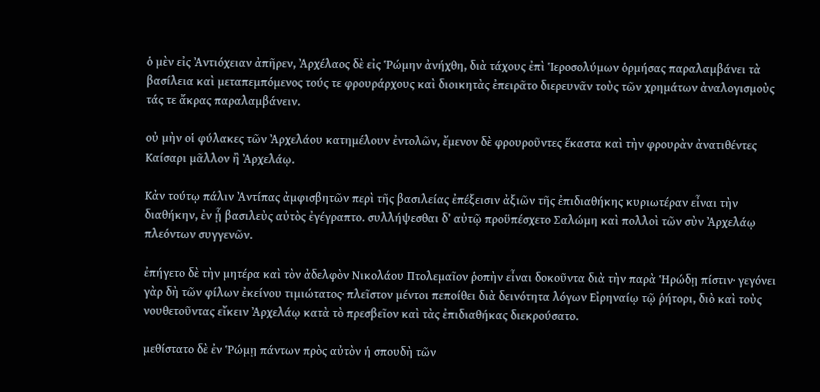ὁ μὲν εἰς Ἀντιόχειαν ἀπῆρεν, Ἀρχέλαος δὲ εἰς Ῥώμην ἀνήχθη, διὰ τάχους ἐπὶ Ἱεροσολύμων ὁρμήσας παραλαμβάνει τὰ βασίλεια καὶ μεταπεμπόμενος τούς τε φρουράρχους καὶ διοικητὰς ἐπειρᾶτο διερευνᾶν τοὺς τῶν χρημάτων ἀναλογισμοὺς τάς τε ἄκρας παραλαμβάνειν.

οὐ μὴν οἱ φύλακες τῶν Ἀρχελάου κατημέλουν ἐντολῶν, ἔμενον δὲ φρουροῦντες ἕκαστα καὶ τὴν φρουρὰν ἀνατιθέντες Καίσαρι μᾶλλον ἢ Ἀρχελάῳ.

Κἀν τούτῳ πάλιν Ἀντίπας ἀμφισβητῶν περὶ τῆς βασιλείας ἐπέξεισιν ἀξιῶν τῆς ἐπιδιαθήκης κυριωτέραν εἶναι τὴν διαθήκην, ἐν ᾗ βασιλεὺς αὐτὸς ἐγέγραπτο. συλλήψεσθαι δʼ αὐτῷ προϋπέσχετο Σαλώμη καὶ πολλοὶ τῶν σὺν Ἀρχελάῳ πλεόντων συγγενῶν.

ἐπήγετο δὲ τὴν μητέρα καὶ τὸν ἀδελφὸν Νικολάου Πτολεμαῖον ῥοπὴν εἶναι δοκοῦντα διὰ τὴν παρὰ Ἡρώδῃ πίστιν· γεγόνει γὰρ δὴ τῶν φίλων ἐκείνου τιμιώτατος· πλεῖστον μέντοι πεποίθει διὰ δεινότητα λόγων Εἰρηναίῳ τῷ ῥήτορι, διὸ καὶ τοὺς νουθετοῦντας εἴκειν Ἀρχελάῳ κατὰ τὸ πρεσβεῖον καὶ τὰς ἐπιδιαθήκας διεκρούσατο.

μεθίστατο δὲ ἐν Ῥώμῃ πάντων πρὸς αὐτὸν ἡ σπουδὴ τῶν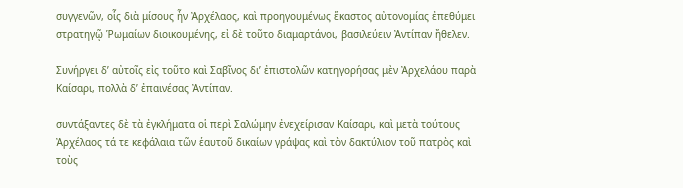συγγενῶν, οἷς διὰ μίσους ἦν Ἀρχέλαος, καὶ προηγουμένως ἕκαστος αὐτονομίας ἐπεθύμει στρατηγῷ Ῥωμαίων διοικουμένης, εἰ δὲ τοῦτο διαμαρτάνοι, βασιλεύειν Ἀντίπαν ἤθελεν.

Συνήργει δʼ αὐτοῖς εἰς τοῦτο καὶ Σαβῖνος διʼ ἐπιστολῶν κατηγορήσας μὲν Ἀρχελάου παρὰ Καίσαρι, πολλὰ δʼ ἐπαινέσας Ἀντίπαν.

συντάξαντες δὲ τὰ ἐγκλήματα οἱ περὶ Σαλώμην ἐνεχείρισαν Καίσαρι, καὶ μετὰ τούτους Ἀρχέλαος τά τε κεφάλαια τῶν ἑαυτοῦ δικαίων γράψας καὶ τὸν δακτύλιον τοῦ πατρὸς καὶ τοὺς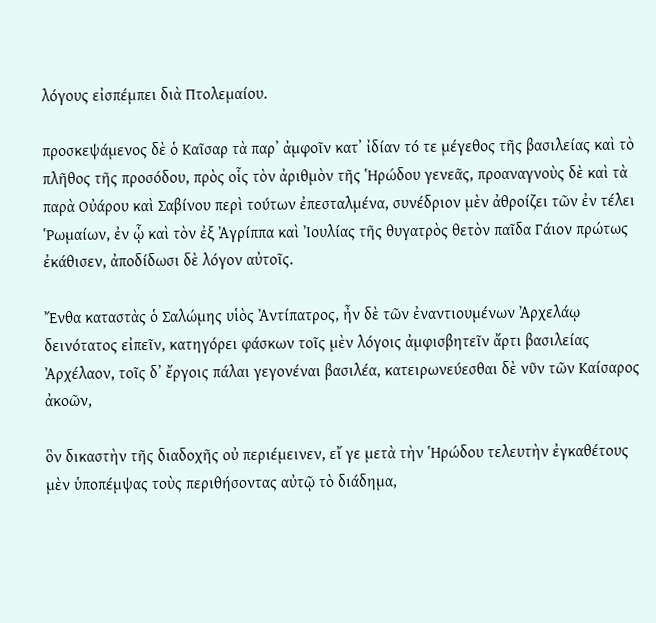λόγους εἰσπέμπει διὰ Πτολεμαίου.

προσκεψάμενος δὲ ὁ Καῖσαρ τὰ παρʼ ἀμφοῖν κατʼ ἰδίαν τό τε μέγεθος τῆς βασιλείας καὶ τὸ πλῆθος τῆς προσόδου, πρὸς οἷς τὸν ἀριθμὸν τῆς Ἡρώδου γενεᾶς, προαναγνοὺς δὲ καὶ τὰ παρὰ Οὐάρου καὶ Σαβίνου περὶ τούτων ἐπεσταλμένα, συνέδριον μὲν ἀθροίζει τῶν ἐν τέλει Ῥωμαίων, ἐν ᾧ καὶ τὸν ἐξ Ἀγρίππα καὶ Ἰουλίας τῆς θυγατρὸς θετὸν παῖδα Γάιον πρώτως ἐκάθισεν, ἀποδίδωσι δὲ λόγον αὐτοῖς.

Ἔνθα καταστὰς ὁ Σαλώμης υἱὸς Ἀντίπατρος, ἦν δὲ τῶν ἐναντιουμένων Ἀρχελάῳ δεινότατος εἰπεῖν, κατηγόρει φάσκων τοῖς μὲν λόγοις ἀμφισβητεῖν ἄρτι βασιλείας Ἀρχέλαον, τοῖς δʼ ἔργοις πάλαι γεγονέναι βασιλέα, κατειρωνεύεσθαι δὲ νῦν τῶν Καίσαρος ἀκοῶν,

ὃν δικαστὴν τῆς διαδοχῆς οὐ περιέμεινεν, εἴ γε μετὰ τὴν Ἡρώδου τελευτὴν ἐγκαθέτους μὲν ὑποπέμψας τοὺς περιθήσοντας αὐτῷ τὸ διάδημα,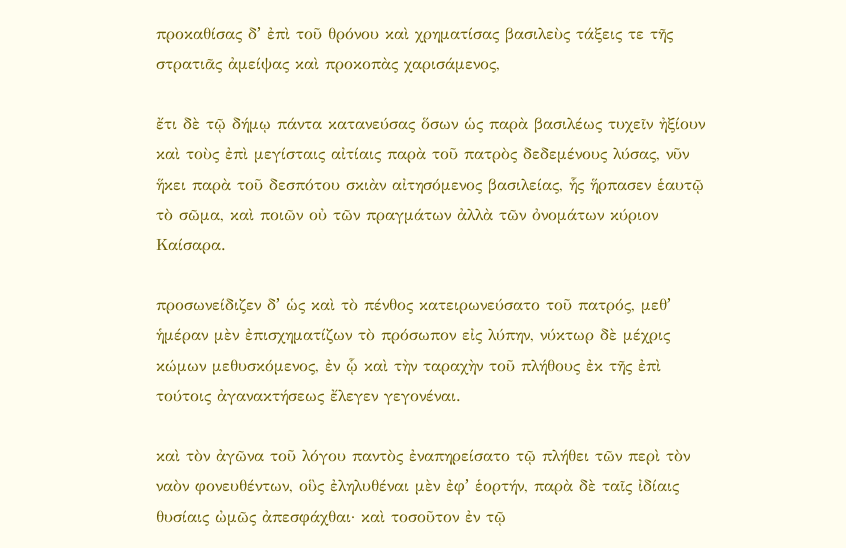προκαθίσας δʼ ἐπὶ τοῦ θρόνου καὶ χρηματίσας βασιλεὺς τάξεις τε τῆς στρατιᾶς ἀμείψας καὶ προκοπὰς χαρισάμενος,

ἔτι δὲ τῷ δήμῳ πάντα κατανεύσας ὅσων ὡς παρὰ βασιλέως τυχεῖν ἠξίουν καὶ τοὺς ἐπὶ μεγίσταις αἰτίαις παρὰ τοῦ πατρὸς δεδεμένους λύσας, νῦν ἥκει παρὰ τοῦ δεσπότου σκιὰν αἰτησόμενος βασιλείας, ἧς ἥρπασεν ἑαυτῷ τὸ σῶμα, καὶ ποιῶν οὐ τῶν πραγμάτων ἀλλὰ τῶν ὀνομάτων κύριον Καίσαρα.

προσωνείδιζεν δʼ ὡς καὶ τὸ πένθος κατειρωνεύσατο τοῦ πατρός, μεθʼ ἡμέραν μὲν ἐπισχηματίζων τὸ πρόσωπον εἰς λύπην, νύκτωρ δὲ μέχρις κώμων μεθυσκόμενος, ἐν ᾧ καὶ τὴν ταραχὴν τοῦ πλήθους ἐκ τῆς ἐπὶ τούτοις ἀγανακτήσεως ἔλεγεν γεγονέναι.

καὶ τὸν ἀγῶνα τοῦ λόγου παντὸς ἐναπηρείσατο τῷ πλήθει τῶν περὶ τὸν ναὸν φονευθέντων, οὓς ἐληλυθέναι μὲν ἐφʼ ἑορτήν, παρὰ δὲ ταῖς ἰδίαις θυσίαις ὠμῶς ἀπεσφάχθαι· καὶ τοσοῦτον ἐν τῷ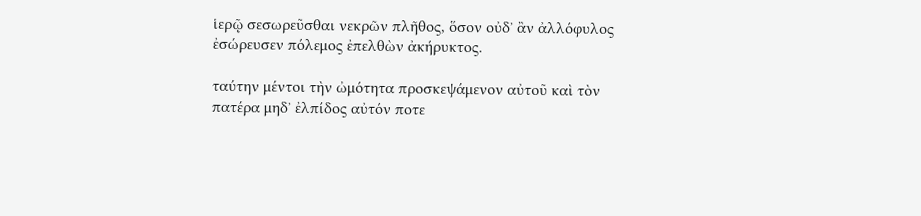ἱερῷ σεσωρεῦσθαι νεκρῶν πλῆθος, ὅσον οὐδʼ ἂν ἀλλόφυλος ἐσώρευσεν πόλεμος ἐπελθὼν ἀκήρυκτος.

ταύτην μέντοι τὴν ὠμότητα προσκεψάμενον αὐτοῦ καὶ τὸν πατέρα μηδʼ ἐλπίδος αὐτόν ποτε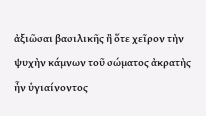ἀξιῶσαι βασιλικῆς ἢ ὅτε χεῖρον τὴν ψυχὴν κάμνων τοῦ σώματος ἀκρατὴς ἦν ὑγιαίνοντος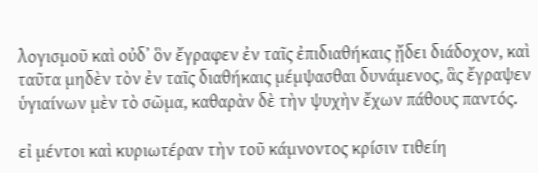λογισμοῦ καὶ οὐδʼ ὃν ἔγραφεν ἐν ταῖς ἐπιδιαθήκαις ᾔδει διάδοχον, καὶ ταῦτα μηδὲν τὸν ἐν ταῖς διαθήκαις μέμψασθαι δυνάμενος, ἃς ἔγραψεν ὑγιαίνων μὲν τὸ σῶμα, καθαρὰν δὲ τὴν ψυχὴν ἔχων πάθους παντός.

εἰ μέντοι καὶ κυριωτέραν τὴν τοῦ κάμνοντος κρίσιν τιθείη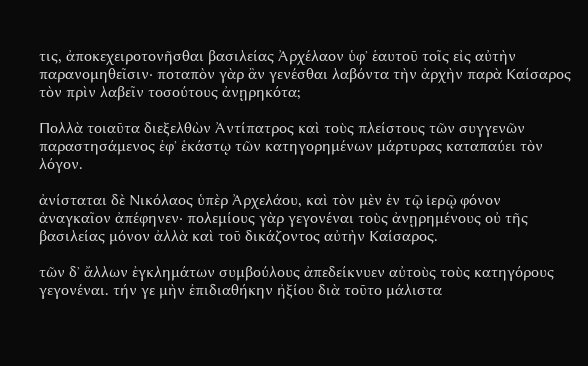τις, ἀποκεχειροτονῆσθαι βασιλείας Ἀρχέλαον ὑφʼ ἑαυτοῦ τοῖς εἰς αὐτὴν παρανομηθεῖσιν· ποταπὸν γὰρ ἂν γενέσθαι λαβόντα τὴν ἀρχὴν παρὰ Καίσαρος τὸν πρὶν λαβεῖν τοσούτους ἀνῃρηκότα;

Πολλὰ τοιαῦτα διεξελθὼν Ἀντίπατρος καὶ τοὺς πλείστους τῶν συγγενῶν παραστησάμενος ἐφʼ ἑκάστῳ τῶν κατηγορημένων μάρτυρας καταπαύει τὸν λόγον.

ἀνίσταται δὲ Νικόλαος ὑπὲρ Ἀρχελάου, καὶ τὸν μὲν ἐν τῷ ἱερῷ φόνον ἀναγκαῖον ἀπέφηνεν· πολεμίους γὰρ γεγονέναι τοὺς ἀνῃρημένους οὐ τῆς βασιλείας μόνον ἀλλὰ καὶ τοῦ δικάζοντος αὐτὴν Καίσαρος.

τῶν δʼ ἄλλων ἐγκλημάτων συμβούλους ἀπεδείκνυεν αὐτοὺς τοὺς κατηγόρους γεγονέναι. τήν γε μὴν ἐπιδιαθήκην ἠξίου διὰ τοῦτο μάλιστα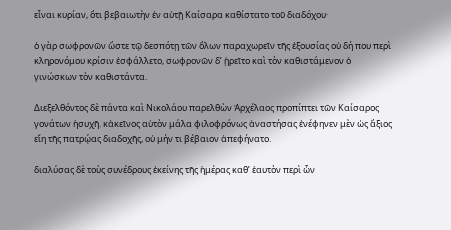εἶναι κυρίαν, ὅτι βεβαιωτὴν ἐν αὐτῇ Καίσαρα καθίστατο τοῦ διαδόχου·

ὁ γὰρ σωφρονῶν ὥστε τῷ δεσπότῃ τῶν ὅλων παραχωρεῖν τῆς ἐξουσίας οὐ δή που περὶ κληρονόμου κρίσιν ἐσφάλλετο, σωφρονῶν δʼ ᾑρεῖτο καὶ τὸν καθιστάμενον ὁ γινώσκων τὸν καθιστάντα.

Διεξελθόντος δὲ πάντα καὶ Νικολάου παρελθὼν Ἀρχέλαος προπίπτει τῶν Καίσαρος γονάτων ἡσυχῆ. κἀκεῖνος αὐτὸν μάλα φιλοφρόνως ἀναστήσας ἐνέφηνεν μὲν ὡς ἄξιος εἴη τῆς πατρῴας διαδοχῆς, οὐ μήν τι βέβαιον ἀπεφήνατο.

διαλύσας δὲ τοὺς συνέδρους ἐκείνης τῆς ἡμέρας καθʼ ἑαυτὸν περὶ ὧν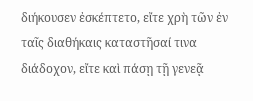διήκουσεν ἐσκέπτετο, εἴτε χρὴ τῶν ἐν ταῖς διαθήκαις καταστῆσαί τινα διάδοχον, εἴτε καὶ πάσῃ τῇ γενεᾷ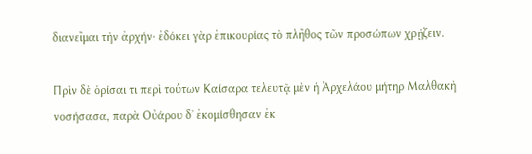διανεῖμαι τὴν ἀρχήν· ἐδόκει γὰρ ἐπικουρίας τὸ πλῆθος τῶν προσώπων χρῄζειν.

Πρὶν δὲ ὁρίσαι τι περὶ τούτων Καίσαρα τελευτᾷ μὲν ἡ Ἀρχελάου μήτηρ Μαλθακὴ νοσήσασα, παρὰ Οὐάρου δʼ ἐκομίσθησαν ἐκ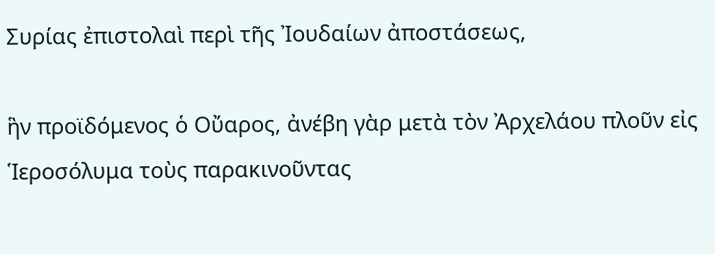Συρίας ἐπιστολαὶ περὶ τῆς Ἰουδαίων ἀποστάσεως,

ἣν προϊδόμενος ὁ Οὔαρος, ἀνέβη γὰρ μετὰ τὸν Ἀρχελάου πλοῦν εἰς Ἱεροσόλυμα τοὺς παρακινοῦντας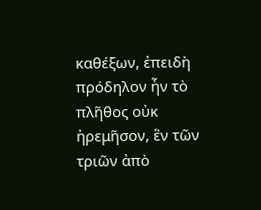καθέξων, ἐπειδὴ πρόδηλον ἦν τὸ πλῆθος οὐκ ἠρεμῆσον, ἓν τῶν τριῶν ἀπὸ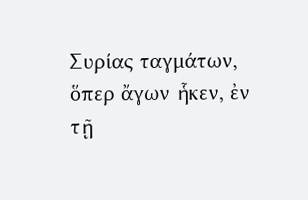Συρίας ταγμάτων, ὅπερ ἄγων ἧκεν, ἐν τῇ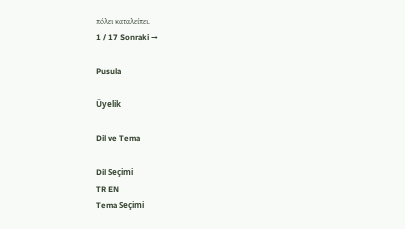πόλει καταλείπει.
1 / 17 Sonraki →

Pusula

Üyelik

Dil ve Tema

Dil Seçimi
TR EN
Tema Seçimi